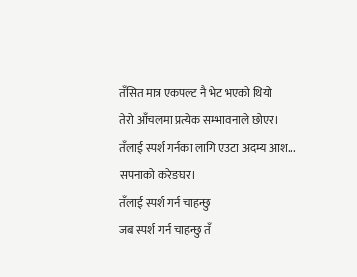तँसित मात्र एकपल्ट नै भेट भएको थियो
तेरो आँचलमा प्रत्येक सम्भावनाले छोएर।
तँलाई स्पर्श गर्नका लागि एउटा अदम्य आश...
सपनाको करेङघर।
तँलाई स्पर्श गर्न चाहन्छु
जब स्पर्श गर्न चाहन्छु तँ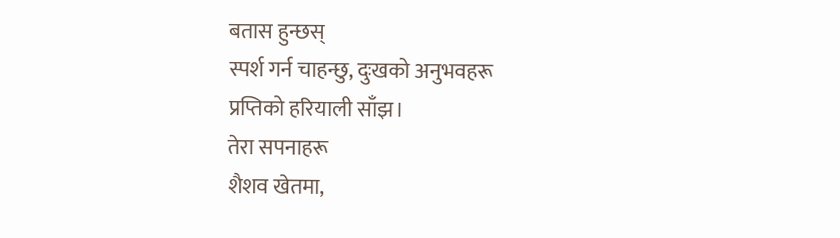बतास हुन्छस्
स्पर्श गर्न चाहन्छु, दुःखको अनुभवहरू
प्रप्तिको हरियाली साँझ।
तेरा सपनाहरू
शैशव खेतमा,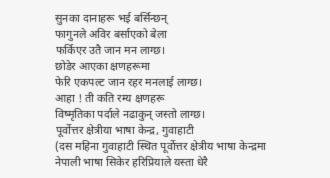सुनका दानाहरू भई बर्सिन्छन्
फागुनले अविर बर्साएको बेला
फर्किएर उतै जान मन लाग्छ।
छोडेर आएका क्षणहरूमा
फेरि एकपल्ट जान रहर मनलाई लाग्छ।
आहा ! ती कति रम्य क्षणहरू
विष्मृतिका पर्दाले नढाकुन् जस्तो लाग्छ।
पूर्वोत्तर क्षेत्रीया भाषा केन्द्र, गुवाहाटी
(दस महिना गुवाहाटी स्थित पूर्वोत्तर क्षेत्रीय भाषा केन्द्रमा नेपाली भाषा सिकेर हरिप्रियाले यस्ता धेरै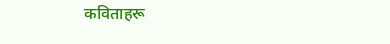कविताहरू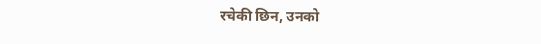रचेकी छिन, उनको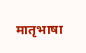मातृभाषा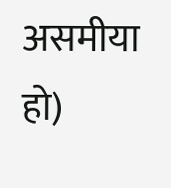असमीया हो)